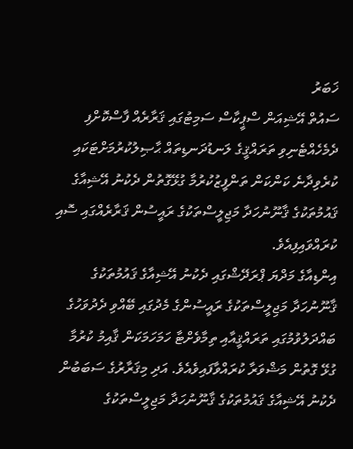ޚަބަރު
ސައުތް އޭޝިއަން ސްޕީކާސް ސަމިޓުގައި ޤަރާރެއް ފާސްކޮށްފި
ދެމެހެއްޓެނިވި ތަރައްޤީގެ ލަނޑުދަނޑިތައް ޙާޞިލުކުރުމަށްޓަކައި ކުރެވިދާނެ ކަންކަން ތަންފީޒުކުރުމާ ގުޅޭގޮތުން ދެކުނު އޭޝިއާގެ ޤައުމުތަކުގެ ޤާނޫނުހަދާ މަޖިލީސްތަކުގެ ރައީސުން ޤަރާރެއްގައި ސޮއި ކުރައްވައިފިއެވެ.
އިންޑިއާގެ މަދްޔަ ޕްރަދޭޝްގައި ދެކުނު އޭޝިއާގެ ޤައުމުތަކުގެ ޤާނޫނުހަދާ މަޖިލީސްތަކުގެ ރައީސުންގެ މެދުގައި ބޭއްވި ދެދުވަހުގެ ބައްދަލުވުމުގައި ތަރައްޤީއާއި ތިމާވެށްޓާ ހަމަހަމަކަން ޤާއިމު ކުރުމާ ގުޅޭ ގޮތުން މަޝްވަރާ ކުރައްވާފައިވެއެވެ. އަދި މިޤަރާރުގެ ސަބަބުން ދެކުނު އޭޝިއާގެ ޤައުމުތަކުގެ ޤާނޫނުހަދާ މަޖިލީސްތަކުގެ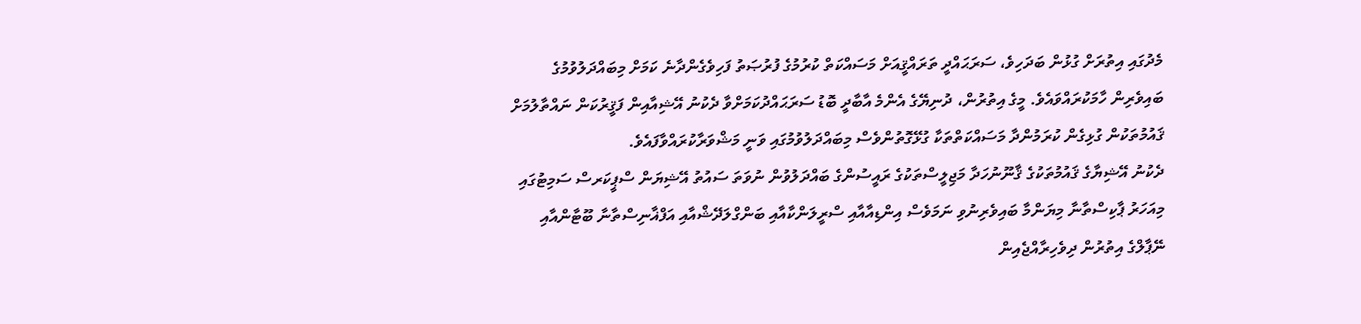މެދުގައި އިތުރަށް ގުޅުން ބަދަހިވެ، ސަރަޙައްދީ ތަރައްޤީއަށް މަސައްކަތް ކުރުމުގެ ފުރުޞަތު ފަހިވެގެންދާނެ ކަމަށް މިބައްދަލުވުމުގެ ބައިވެރިން ހާމަކުރައްވައެވެ. މީގެ އިތުރުން، ދުނިޔޭގެ އެންމެ އާބާދީ ބޮޑު ސަރަޙައްދުކަމަށްވާ ދެކުނު އޭޝިއާއިން ފަޤީރުކަން ނައްތާލުމަށް ޤައުމުތަކުން ގުޅިގެން ކުރަމުންދާ މަސައްކަތްތަކާ ގުޅޭގޮތުންވެސް މިބައްދަލުވުމުގައި ވަނީ މަޝްވަރާކުރައްވާފައެވެ.
ދެކުނު އޭޝިޔާގެ ޤައުމުތަކުގެ ޤާނޫނުހަދާ މަޖިލީސްތަކުގެ ރައީސުންގެ ބައްދަލުވުން ނުވަތަ ސައުތު އޭޝިޔަން ސްޕީކަރސް ސަމިޓުގައި މިއަހަރު ޕާކިސްތާނާ މިޔަންމާ ބައިވެރިނުވި ނަމަވެސް އިންޑިއާއާއި ސްރީލަންކާއާއި ބަންގްލަދޭޝްއާއި އަފްޣާނިސްތާނާ ބޫޓާންއާއި ނޭޕާލްގެ އިތުރުން ދިވެހިރާއްޖެއިން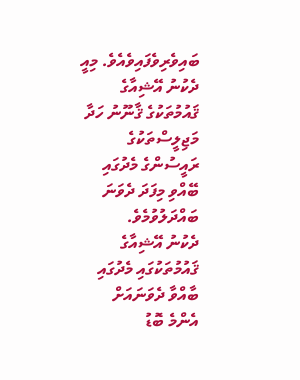ބައިވެރިވެފައިވެއެވެ. މިއީ ދެކުނު އޭޝިއާގެ ޤައުމުތަކުގެ ޤާނޫނު ހަދާ މަޖިލީސްތަކުގެ ރައީސުންގެ މެދުގައި ބޭއްވި މިފަދަ ދެވަނަ ބައްދަލުވުމެވެ.
ދެކުނު އޭޝިއާގެ ޤައުމުތަކުގައި މެދުގައި ބާއްވާ ދެވަނައަށް އެންމެ ބޮޑު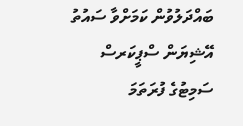ބައްދަލުވުން ކަމަށްވާ ސައުތު އޭޝިޔަން ސްޕީކަރސް ސަމިޓުގެ ފުރަތަމަ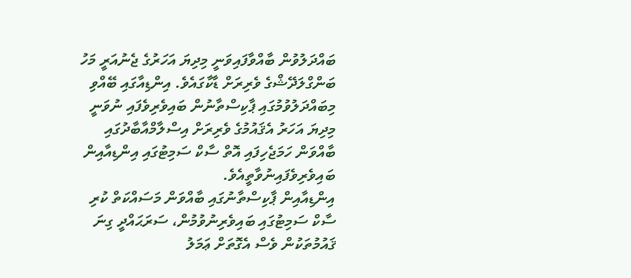ބައްދަލުވުން ބާއްވާފައިވަނީ މިދިޔަ އަހަރުގެ ޖެނުއަރީ މަހު ބަންގްލަދޭޝްގެ ވެރިރަށް ޑާކާގައެވެ. އިންޑިއާގައި ބޭއްވި މިބައްދަލުވުމުގައި ޕާކިސްތާނުން ބައިވެރިވެފައި ނުވަނީ މިދިޔަ އަހަރު އެޤައުމުގެ ވެރިރަށް އިސްލާމްއާބާދުގައި ބާއްވަން ހަމަޖެހިފައި އޮތް ސާކް ސަމިޓުގައި އިންޑިއާއިން ބައިވެރިވެފައިނުވާތީއެވެ.
އިންޑިއާއިން ޕާކިސްތާނުގައި ބާއްވަން މަސައްކަތް ކުރި ސާކް ސަމިޓުގައި ބައިވެރިނުވުމުން، ސަރަޙައްދީ ގިނަ ޤައުމުތަކުން ވެސް އެގޮތަށް ޢަމަލު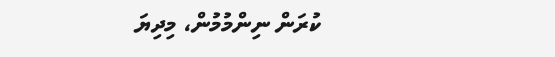ކުރަން ނިންމުމުން، މިދިޔަ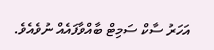އަހަރު ސާކް ސަމިޓް ބާއްވާފައެއް ނުވެއެވެ.